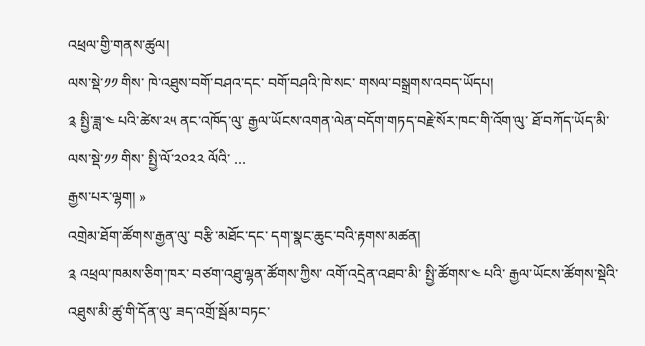འཕྲལ་གྱི་གནས་ཚུལ།
ལས་སྡེ་༡༡ གིས་ ཁེ་འཐུས་བགོ་བཤའ་དང་ བགོ་བཤའི་ཁེ་སང་ གསལ་བསྒྲགས་འབད་ཡོདཔ།
༉ སྤྱི་ཟླ་༤ པའི་ཚེས་༢༥ ནང་འཁོད་ལུ་ རྒྱལ་ཡོངས་འགན་ལེན་བདོག་གཏད་བརྗེ་སོར་ཁང་གི་འོག་ལུ་ ཐོ་བཀོད་ཡོད་མི་ ལས་སྡེ་༡༡ གིས་ སྤྱི་ལོ་༢༠༢༢ ལོའི་ …
རྒྱས་པར་ལྷག། »
འགྲེམ་ཐོག་ཚོགས་རྒྱན་ལུ་ བརྩི་མཐོང་དང་ དག་སྣང་ཆུང་བའི་རྟགས་མཚན།
༉ འཕྲལ་ཁམས་ཅིག་ཁར་ བཙག་འཐུ་ལྷན་ཚོགས་ཀྱིས་ འགོ་འདྲེན་འཐབ་མི་ སྤྱི་ཚོགས་༤ པའི་ རྒྱལ་ཡོངས་ཚོགས་སྡེའི་འཐུས་མི་ཚུ་གི་དོན་ལུ་ ཟད་འགྲོ་སྦོམ་བཏང་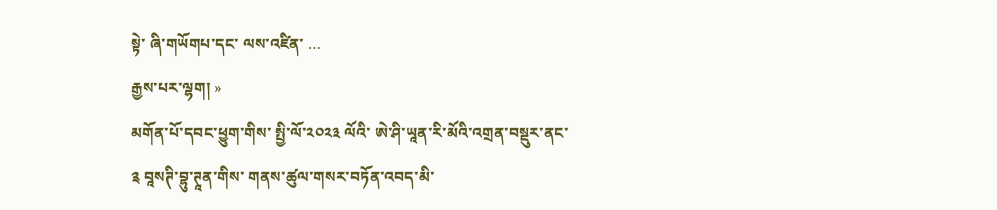སྟེ་ ཞི་གཡོགཔ་དང་ ལས་འཛིན་ …
རྒྱས་པར་ལྷག། »
མགོན་པོ་དབང་ཕྱུག་གིས་ སྤྱི་ལོ་༢༠༢༣ ལོའི་ ཨེ་ཤི་ཡཱན་རི་མོའི་འགྲན་བསྡུར་ནང་
༉ བཱསཊི་བྷུ་ཊཱན་གིས་ གནས་ཚུལ་གསར་བཏོན་འབད་མི་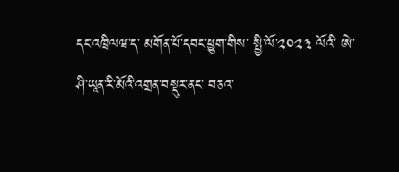དང་འཁྲིལཝ་ད་ མགོན་པོ་དབང་ཕྱུག་གིས་ སྤྱི་ལོ་༢༠༢༣ ལོའི་ ཨེ་ཤི་ཡཱན་རི་མོའི་འགྲན་བསྡུར་ནང་ བཅའ་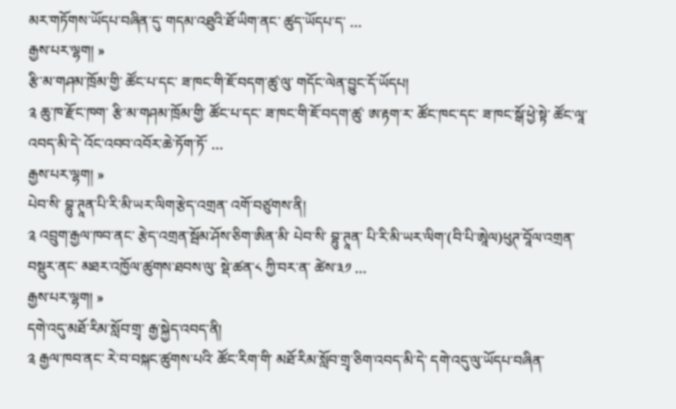མར་གཏོགས་ཡོདཔ་བཞིན་དུ་ གདམ་འཐུའི་ཐོ་ཡིག་ནང་ ཚུད་ཡོདཔ་ད་ …
རྒྱས་པར་ལྷག། »
རྩི་མ་གཤམ་ཁྲོམ་གྱི་ ཚོང་པ་དང་ ཟ་ཁང་གི་ཇོ་བདག་ཚུ་ལུ་ གདོང་ལེན་བྱུང་དོ་ཡོདཔ།
༉ ཆུ་ཁ་རྫོང་ཁག་ རྩི་མ་གཤམ་ཁྲོམ་གྱི་ ཚོང་པ་དང་ ཟ་ཁང་གི་ཇོ་བདག་ཚུ་ ཨ་རྟག་ར་ ཚོང་ཁང་དང་ ཟ་ཁང་སྒོ་ཕྱེ་སྟེ་ ཚོང་ལཱ་འབད་མི་དེ་ འོང་འབབ་འབོར་ཆེ་ཏོག་ཏོ་ …
རྒྱས་པར་ལྷག། »
པེབ་སི་ བྷུ་ཊཱན་པི་རི་མི་ཡར་ལིག་རྩེད་འགྲན་ འགོ་བཙུགས་ནི།
༉ འབྲུག་རྒྱལ་ཁབ་ནང་ རྩེད་འགྲན་སྦོམ་ཤོས་ཅིག་ཨིན་མི་ པེབ་སི་ བྷུ་ཊཱན་ པི་རི་མི་ཡར་ལིག་(བི་པི་ཨཱེལ)ཕུཊ་བཱོལ་འགྲན་བསྡུར་ནང་ མཐར་འཁྱོལ་ཚུགས་ཐབས་ལུ་ སྡེ་ཚན་༨ ཀྱི་བར་ན་ ཚེས་༣༡ …
རྒྱས་པར་ལྷག། »
དགེ་འདུ་མཐོ་རིམ་སློབ་གྲྭ་ རྒྱ་སྐྱེད་འབད་ནི།
༉ རྒྱལ་ཁབ་ནང་ རེ་བ་བསྐང་ཚུགས་པའི་ ཚོང་རིག་གི་ མཐོ་རིམ་སློབ་གྲྭ་ཅིག་འབད་མི་དེ་ དགེ་འདུ་ལུ་ཡོདཔ་བཞིན་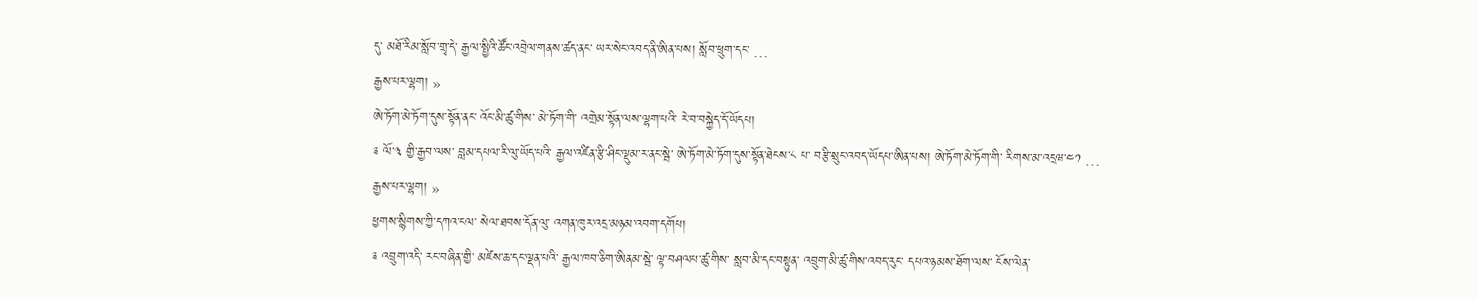དུ་ མཐོ་རིམ་སློབ་གྲྭ་དེ་ རྒྱལ་སྤྱིའི་ཚོང་འབྲེལ་གནས་ཚད་ནང་ ཡར་སེང་འབད་ནི་ཨིན་པས། སློབ་ཕྲུག་དང་ …
རྒྱས་པར་ལྷག། »
ཨེ་ཏོག་མེ་ཏོག་དུས་སྟོན་ནང་ འོང་མི་ཚུ་གིས་ མེ་ཏོག་གི་ འགྲེམ་སྟོན་ལས་ལྷག་པའི་ རེ་བ་བསྐྱེད་དོ་ཡོདཔ།
༉ ལོ་༣ གྱི་རྒྱབ་ལས་ བླམ་དཔལ་རི་ལུ་ཡོད་པའི་ རྒྱལ་འཛིན་རྩི་ཤིང་ལྡུམ་ར་ནང་སྦེ་ ཨེ་ཏོག་མེ་ཏོག་དུས་སྟོན་ཐེངས་༨ པ་ བརྩི་སྲུང་འབད་ཡོདཔ་ཨིན་པས། ཨེ་ཏོག་མེ་ཏོག་གི་ རིགས་མ་འདྲཝ་༤༡ …
རྒྱས་པར་ལྷག། »
ཕྱགས་སྙིགས་ཀྱི་དཀའ་ངལ་ སེལ་ཐབས་དོན་ལུ་ འགན་ཁུར་འདྲ་མཉམ་འབག་དགོཔ།
༉ འབྲུག་འདི་ རང་བཞིན་གྱི་ མཛེས་ཆ་དང་ལྡན་པའི་ རྒྱལ་ཁབ་ཅིག་ཨིནམ་སྦེ་ ལྟ་བཤལཔ་ཚུ་གིས་ སླབ་མི་དང་བསྟུན་ འབྲུག་མི་ཚུ་གིས་འབད་རུང་ དཔའ་ཉམས་ཐོག་ལས་ ངོས་ལེན་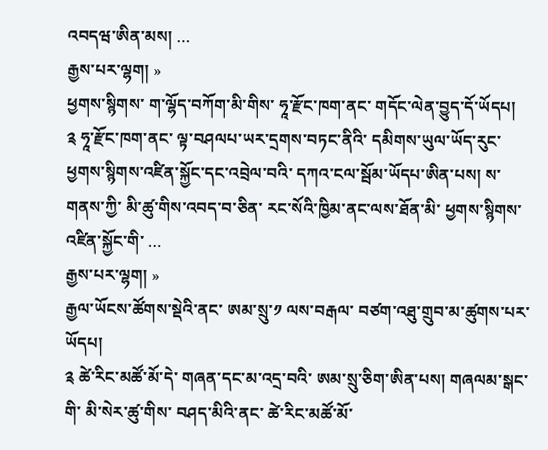འབདཝ་ཨིན་མས། …
རྒྱས་པར་ལྷག། »
ཕྱགས་སྙིགས་ ག་ལྷོད་བཀོག་མི་གིས་ ཧཱ་རྫོང་ཁག་ནང་ གདོང་ལེན་བྱུད་དོ་ཡོདཔ།
༉ ཧཱ་རྫོང་ཁག་ནང་ ལྟ་བཤལཔ་ཡར་དྲགས་བཏང་ནིའི་ དམིགས་ཡུལ་ཡོད་རུང་ ཕྱགས་སྙིགས་འཛིན་སྐྱོང་དང་འབྲེལ་བའི་ དཀའ་ངལ་སྦོམ་ཡོདཔ་ཨིན་པས། ས་གནས་ཀྱི་ མི་ཚུ་གིས་འབད་བ་ཅིན་ རང་སོའི་ཁྱིམ་ནང་ལས་ཐོན་མི་ ཕྱགས་སྙིགས་འཛིན་སྐྱོང་གི་ …
རྒྱས་པར་ལྷག། »
རྒྱལ་ཡོངས་ཚོགས་སྡེའི་ནང་ ཨམ་སྲུ་༡ ལས་བརྒལ་ བཙག་འཐུ་གྲུབ་མ་ཚུགས་པར་ཡོདཔ།
༉ ཚེ་རིང་མཚོ་མོ་དེ་ གཞན་དང་མ་འདྲ་བའི་ ཨམ་སྲུ་ཅིག་ཨིན་པས། གཞལམ་སྒང་གི་ མི་སེར་ཚུ་གིས་ བཤད་མིའི་ནང་ ཚེ་རིང་མཚོ་མོ་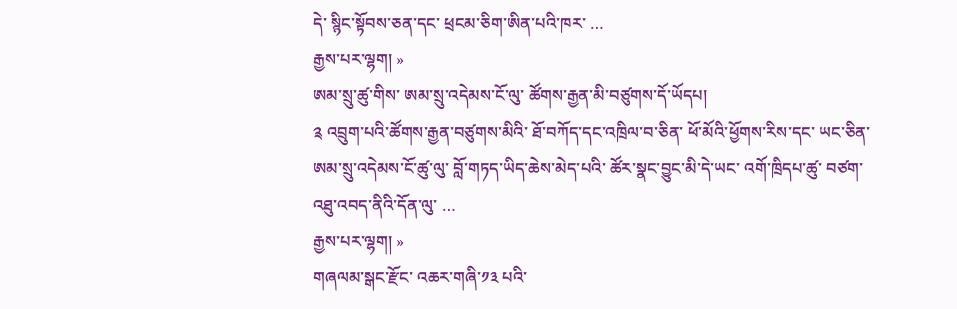དེ་ སྙིང་སྟོབས་ཅན་དང་ ཕྲངམ་ཅིག་ཨིན་པའི་ཁར་ …
རྒྱས་པར་ལྷག། »
ཨམ་སྲུ་ཚུ་གིས་ ཨམ་སྲུ་འདེམས་ངོ་ལུ་ ཚོགས་རྒྱན་མི་བཙུགས་དོ་ཡོདཔ།
༉ འབྲུག་པའི་ཚོགས་རྒྱན་བཙུགས་མིའི་ ཐོ་བཀོད་དང་འཁྲིལ་བ་ཅིན་ ཕོ་མོའི་ཕྱོགས་རིས་དང་ ཡང་ཅིན་ ཨམ་སྲུ་འདེམས་ངོ་ཚུ་ལུ་ བློ་གཏད་ཡིད་ཆེས་མེད་པའི་ ཚོར་སྣང་བྱུང་མི་དེ་ཡང་ འགོ་ཁྲིདཔ་ཚུ་ བཙག་འཐུ་འབད་ནིའི་དོན་ལུ་ …
རྒྱས་པར་ལྷག། »
གཞལམ་སྒང་རྫོང་ འཆར་གཞི་༡༣ པའི་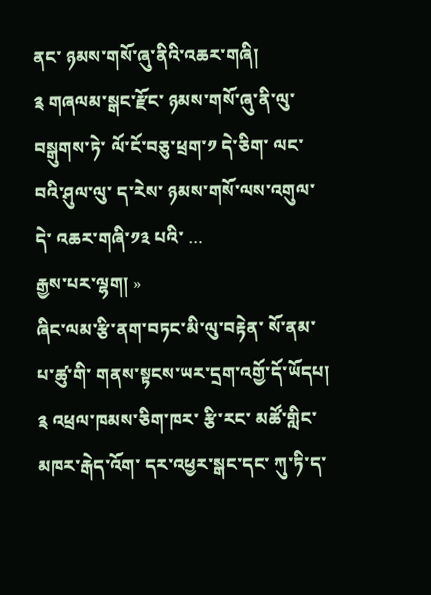ནང་ ཉམས་གསོ་ཞུ་ནིའི་འཆར་གཞི།
༉ གཞལམ་སྒང་རྫོང་ ཉམས་གསོ་ཞུ་ནི་ལུ་བསྒུགས་ཏེ་ ལོ་ངོ་བཅུ་ཕྲག་༡ དེ་ཅིག་ ལང་བའི་ཤུལ་ལུ་ ད་རེས་ ཉམས་གསོ་ལས་འགུལ་དེ་ འཆར་གཞི་༡༣ པའི་ …
རྒྱས་པར་ལྷག། »
ཞིང་ལམ་རྩི་ནག་བཏང་མི་ལུ་བརྟེན་ སོ་ནམ་པ་ཚུ་གི་ གནས་སྟངས་ཡར་དྲག་འགྱོ་དོ་ཡོདཔ།
༉ འཕྲལ་ཁམས་ཅིག་ཁར་ རྩི་རང་ མཚོ་གླིང་མཁར་རྒེད་འོག་ དར་འཕྱར་སྒང་དང་ ཀུ་ཏི་ད་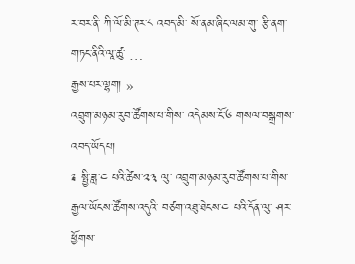ར་བར་ནི་ ཀི་ལོ་མི་ཊར་༨ འབད་མི་ སོ་ནམ་ཞིང་ལམ་གུ་ རྩི་ནག་གཏང་ནིའི་ལཱ་ཚུ་ …
རྒྱས་པར་ལྷག། »
འབྲུག་མཉམ་རུབ་ཚོགས་པ་གིས་ འདེམས་ངོ་༦ གསལ་བསྒྲགས་འབད་ཡོདཔ།
༉ སྤྱི་ཟླ་༤ པའི་ཚེས་༢༣ ལུ་ འབྲུག་མཉམ་རུབ་ཚོགས་པ་གིས་ རྒྱལ་ཡོངས་ཚོགས་འདུའི་ བཙག་འཐུ་ཐེངས་༤ པའི་དོན་ལུ་ ཤར་ཕྱོགས་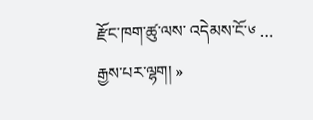རྫོང་ཁག་ཚུ་ལས་ འདེམས་ངོ་༦ …
རྒྱས་པར་ལྷག། »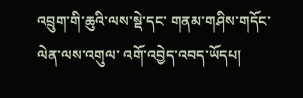འབྲུག་གི་ཆུའི་ལས་སྡེ་དང་ གནམ་གཤིས་གདོང་ལེན་ལས་འགུལ་ འགོ་འབྱེད་འབད་ཡོདཔ།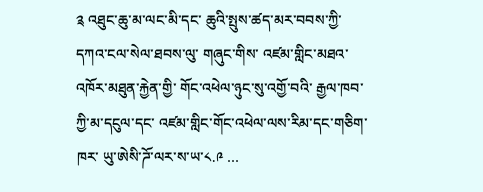༉ འཐུང་ཆུ་མ་ལང་མི་དང་ ཆུའི་སྤུས་ཚད་མར་བབས་ཀྱི་ དཀའ་ངལ་སེལ་ཐབས་ལུ་ གཞུང་གིས་ འཛམ་གླིང་མཐའ་འཁོར་མཐུན་རྐྱེན་གྱི་ གོང་འཕེལ་ཉུང་སུ་འགྱོ་བའི་ རྒྱལ་ཁབ་ཀྱི་མ་དངུལ་དང་ འཛམ་གླིང་གོང་འཕེལ་ལས་རིམ་དང་གཅིག་ཁར་ ཡུ་ཨེསི་ཌོ་ལར་ས་ཡ་༨.༩ …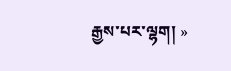རྒྱས་པར་ལྷག། »